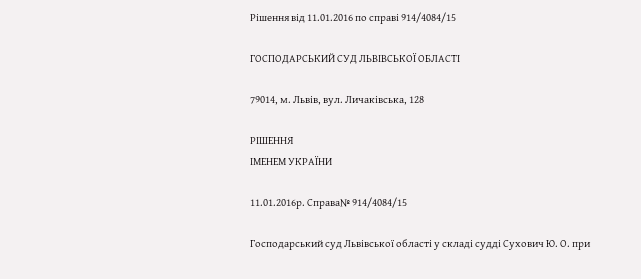Рішення від 11.01.2016 по справі 914/4084/15

ГОСПОДАРСЬКИЙ СУД ЛЬВІВСЬКОЇ ОБЛАСТІ

79014, м. Львів, вул. Личаківська, 128

РІШЕННЯ
ІМЕНЕМ УКРАЇНИ

11.01.2016р. Справа№ 914/4084/15

Господарський суд Львівської області у складі судді Сухович Ю. О. при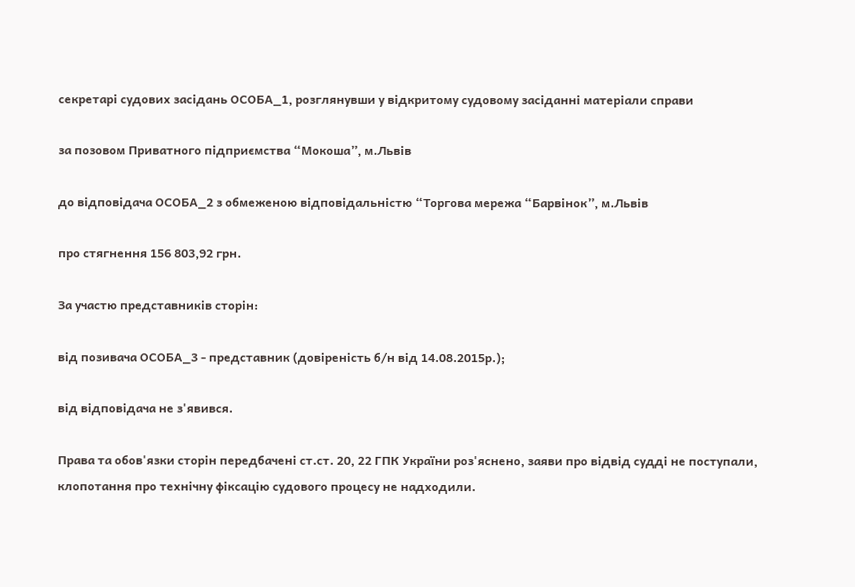секретарі судових засідань ОСОБА_1, розглянувши у відкритому судовому засіданні матеріали справи

за позовом Приватного підприємства “Мокоша”, м.Львів

до відповідача ОСОБА_2 з обмеженою відповідальністю “Торгова мережа “Барвінок”, м.Львів

про стягнення 156 803,92 грн.

За участю представників сторін:

від позивача ОСОБА_3 - представник (довіреність б/н від 14.08.2015р.);

від відповідача не з'явився.

Права та обов'язки сторін передбачені ст.ст. 20, 22 ГПК України роз'яснено, заяви про відвід судді не поступали, клопотання про технічну фіксацію судового процесу не надходили.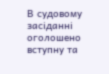В судовому засіданні оголошено вступну та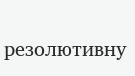резолютивну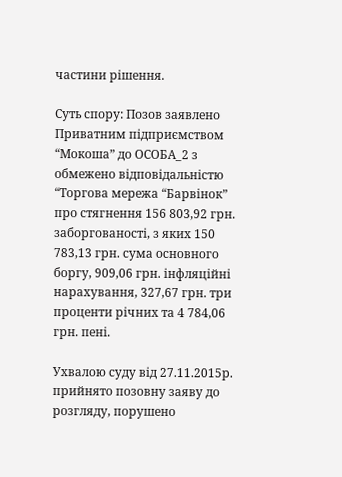частини рішення.

Суть спору: Позов заявлено Приватним підприємством “Мокоша” до ОСОБА_2 з обмежено відповідальністю “Торгова мережа “Барвінок” про стягнення 156 803,92 грн. заборгованості, з яких 150 783,13 грн. сума основного боргу, 909,06 грн. інфляційні нарахування, 327,67 грн. три проценти річних та 4 784,06 грн. пені.

Ухвалою суду від 27.11.2015р. прийнято позовну заяву до розгляду, порушено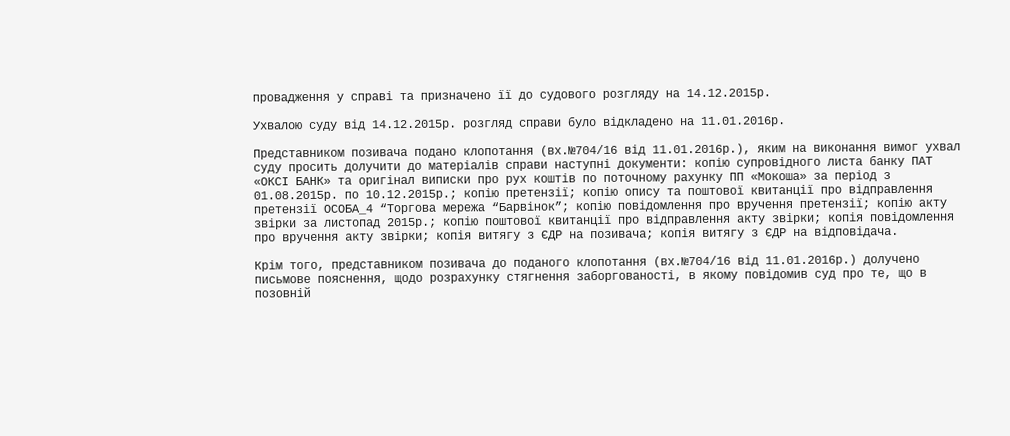провадження у справі та призначено її до судового розгляду на 14.12.2015р.

Ухвалою суду від 14.12.2015р. розгляд справи було відкладено на 11.01.2016р.

Представником позивача подано клопотання (вх.№704/16 від 11.01.2016р.), яким на виконання вимог ухвал суду просить долучити до матеріалів справи наступні документи: копію супровідного листа банку ПАТ «ОКСІ БАНК» та оригінал виписки про рух коштів по поточному рахунку ПП «Мокоша» за період з 01.08.2015р. по 10.12.2015р.; копію претензії; копію опису та поштової квитанції про відправлення претензії ОСОБА_4 “Торгова мережа “Барвінок”; копію повідомлення про вручення претензії; копію акту звірки за листопад 2015р.; копію поштової квитанції про відправлення акту звірки; копія повідомлення про вручення акту звірки; копія витягу з ЄДР на позивача; копія витягу з ЄДР на відповідача.

Крім того, представником позивача до поданого клопотання (вх.№704/16 від 11.01.2016р.) долучено письмове пояснення, щодо розрахунку стягнення заборгованості, в якому повідомив суд про те, що в позовній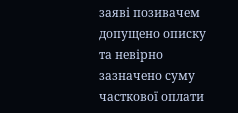заяві позивачем допущено описку та невірно зазначено суму часткової оплати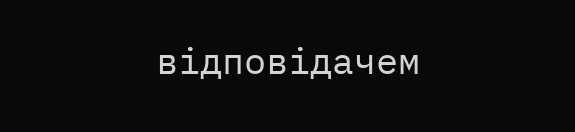відповідачем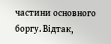частини основного боргу. Відтак,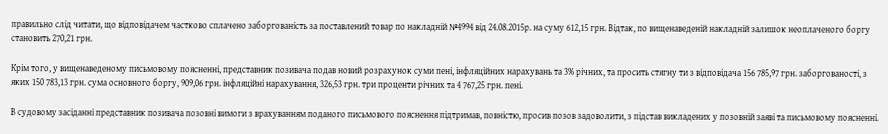правильно слід читати, що відповідачем частково сплачено заборгованість за поставлений товар по накладній №4994 від 24.08.2015р. на суму 612,15 грн. Відтак, по вищенаведеній накладній залишок неоплаченого боргу становить 270,21 грн.

Крім того, у вищенаведеному письмовому поясненні, представник позивача подав новий розрахунок суми пені, інфляційних нарахувань та 3% річних, та просить стягну ти з відповідача 156 785,97 грн. заборгованості, з яких 150 783,13 грн. сума основного боргу, 909,06 грн. інфляційні нарахування, 326,53 грн. три проценти річних та 4 767,25 грн. пені.

В судовому засіданні представник позивача позовні вимоги з врахуванням поданого письмового пояснення підтримав, повністю, просив позов задоволити, з підстав викладених у позовній заяві та письмовому поясненні.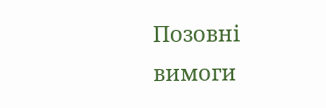Позовні вимоги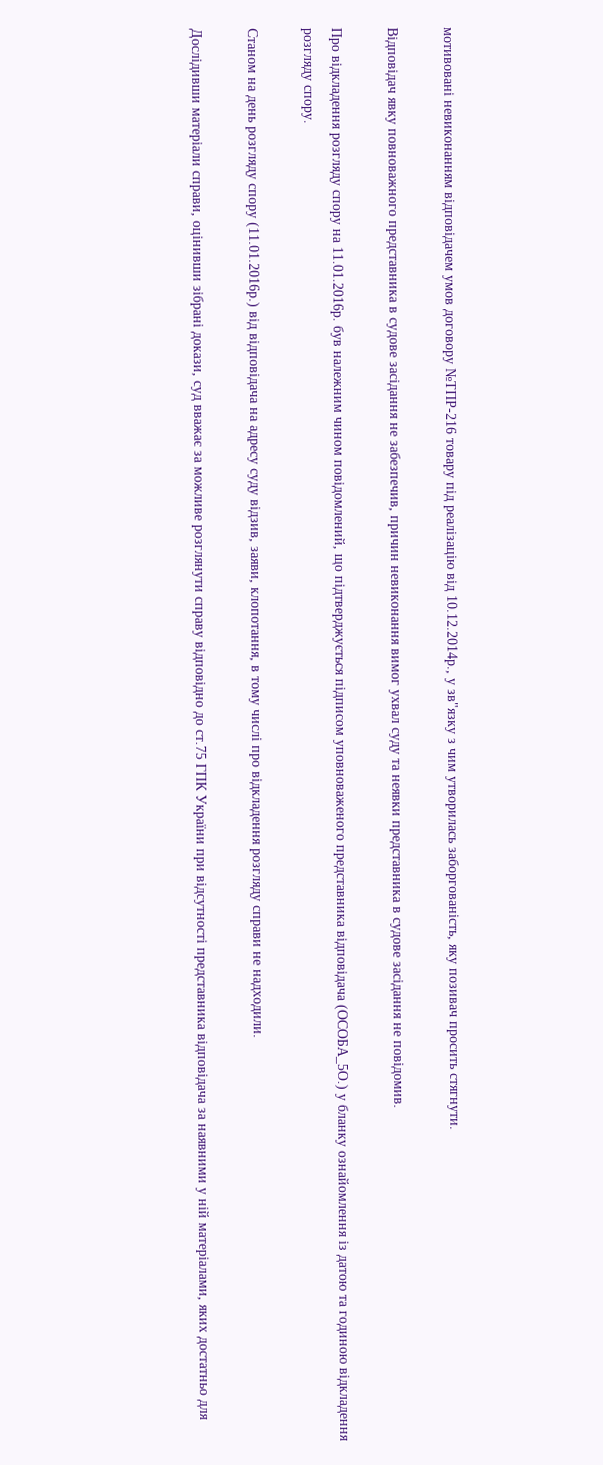мотивовані невиконанням відповідачем умов договору №ТПР-216 товару під реалізацію від 10.12.2014р., у зв"язку з чим утворилась заборгованість, яку позивач просить стягнути.

Відповідач явку повноважного представника в судове засідання не забезпечив, причин невиконання вимог ухвал суду та неявки представника в судове засідання не повідомив.

Про відкладення розгляду спору на 11.01.2016р. був належним чином повідомлений, що підтверджується підписом уповноваженого представника відповідача (ОСОБА_5О.) у бланку ознайомлення із датою та годиною відкладення розгляду спору.

Станом на день розгляду спору (11.01.2016р.) від відповідача на адресу суду відзив, заяви, клопотання, в тому числі про відкладення розгляду справи не надходили.

Дослідивши матеріали справи, оцінивши зібрані докази, суд вважає за можливе розглянути справу відповідно до ст.75 ГПК України при відсутності представника відповідача за наявними у ній матеріалами, яких достатньо для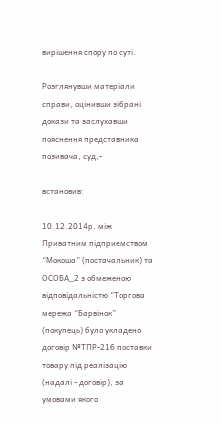вирішення спору по суті.

Розглянувши матеріали справи, оцінивши зібрані докази та заслухавши пояснення представника позивача, суд,-

встановив:

10.12.2014р. між Приватним підприємством “Мокоша” (постачальник) та ОСОБА_2 з обмеженою відповідальністю “Торгова мережа “Барвінок” (покупець) було укладено договір №ТПР-216 поставки товару під реалізацію (надалі - договір), за умовами якого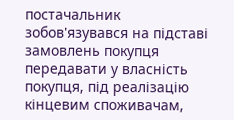постачальник зобов'язувався на підставі замовлень покупця передавати у власність покупця, під реалізацію кінцевим споживачам,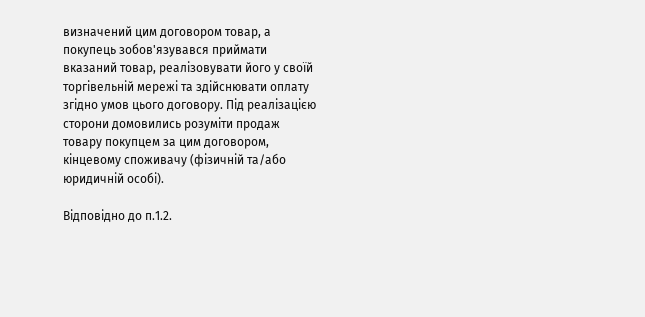визначений цим договором товар, а покупець зобов'язувався приймати вказаний товар, реалізовувати його у своїй торгівельній мережі та здійснювати оплату згідно умов цього договору. Під реалізацією сторони домовились розуміти продаж товару покупцем за цим договором, кінцевому споживачу (фізичній та/або юридичній особі).

Відповідно до п.1.2.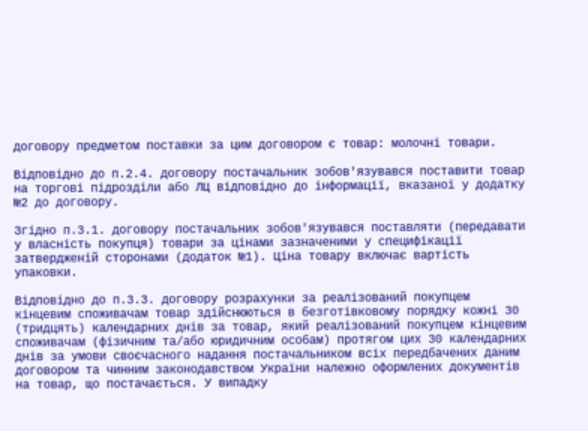договору предметом поставки за цим договором є товар: молочні товари.

Відповідно до п.2.4. договору постачальник зобов'язувався поставити товар на торгові підрозділи або ЛЦ відповідно до інформації, вказаної у додатку №2 до договору.

Згідно п.3.1. договору постачальник зобов'язувався поставляти (передавати у власність покупця) товари за цінами зазначеними у специфікації затвердженій сторонами (додаток №1). Ціна товару включає вартість упаковки.

Відповідно до п.3.3. договору розрахунки за реалізований покупцем кінцевим споживачам товар здійснюються в безготівковому порядку кожні 30 (тридцять) календарних днів за товар, який реалізований покупцем кінцевим споживачам (фізичним та/або юридичним особам) протягом цих 30 календарних днів за умови своєчасного надання постачальником всіх передбачених даним договором та чинним законодавством України належно оформлених документів на товар, що постачається. У випадку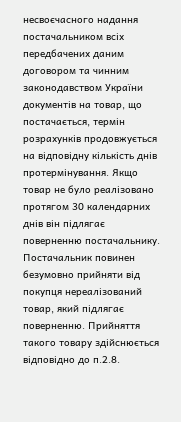несвоєчасного надання постачальником всіх передбачених даним договором та чинним законодавством України документів на товар, що постачається, термін розрахунків продовжується на відповідну кількість днів протермінування. Якщо товар не було реалізовано протягом 30 календарних днів він підлягає поверненню постачальнику. Постачальник повинен безумовно прийняти від покупця нереалізований товар, який підлягає поверненню. Прийняття такого товару здійснюється відповідно до п.2.8.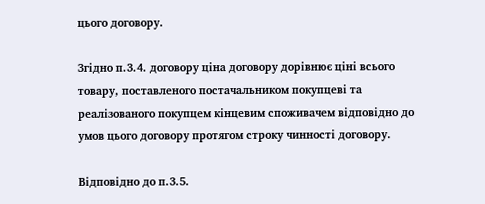цього договору.

Згідно п.3.4. договору ціна договору дорівнює ціні всього товару, поставленого постачальником покупцеві та реалізованого покупцем кінцевим споживачем відповідно до умов цього договору протягом строку чинності договору.

Відповідно до п.3.5.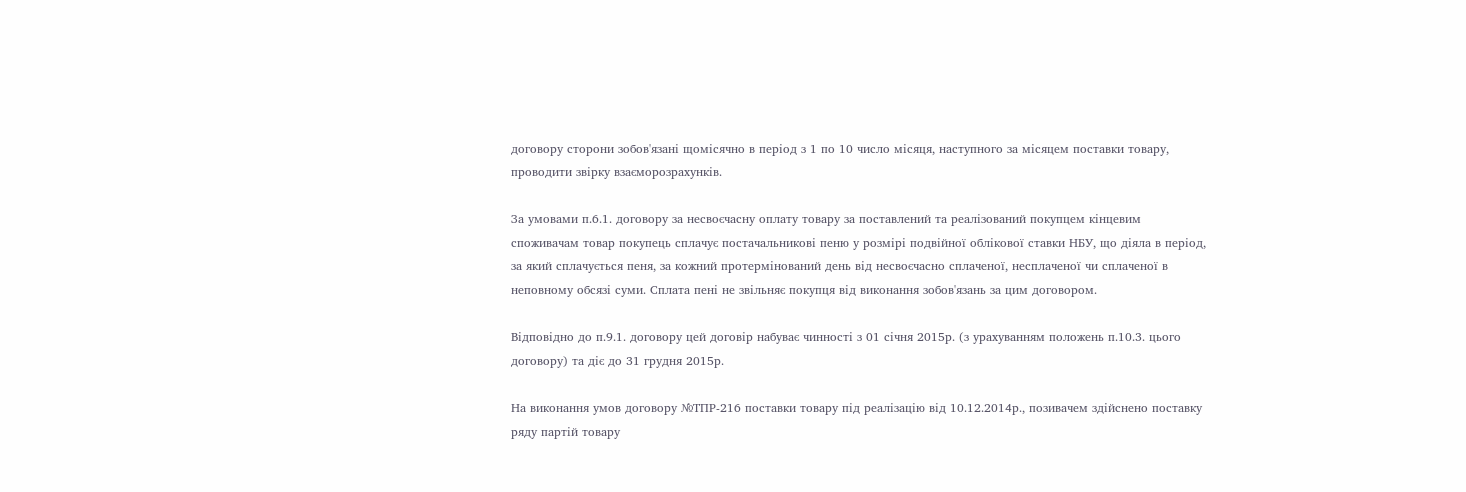договору сторони зобов'язані щомісячно в період з 1 по 10 число місяця, наступного за місяцем поставки товару, проводити звірку взаєморозрахунків.

За умовами п.6.1. договору за несвоєчасну оплату товару за поставлений та реалізований покупцем кінцевим споживачам товар покупець сплачує постачальникові пеню у розмірі подвійної облікової ставки НБУ, що діяла в період, за який сплачується пеня, за кожний протермінований день від несвоєчасно сплаченої, несплаченої чи сплаченої в неповному обсязі суми. Сплата пені не звільняє покупця від виконання зобов'язань за цим договором.

Відповідно до п.9.1. договору цей договір набуває чинності з 01 січня 2015р. (з урахуванням положень п.10.3. цього договору) та діє до 31 грудня 2015р.

На виконання умов договору №ТПР-216 поставки товару під реалізацію від 10.12.2014р., позивачем здійснено поставку ряду партій товару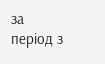за період з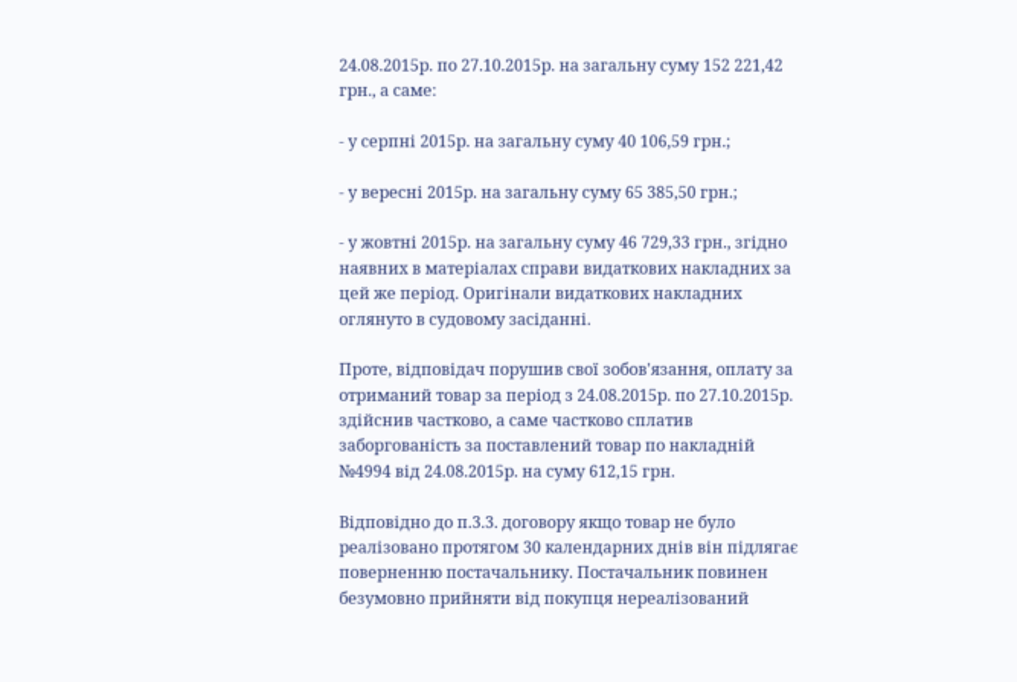24.08.2015р. по 27.10.2015р. на загальну суму 152 221,42 грн., а саме:

- у серпні 2015р. на загальну суму 40 106,59 грн.;

- у вересні 2015р. на загальну суму 65 385,50 грн.;

- у жовтні 2015р. на загальну суму 46 729,33 грн., згідно наявних в матеріалах справи видаткових накладних за цей же період. Оригінали видаткових накладних оглянуто в судовому засіданні.

Проте, відповідач порушив свої зобов'язання, оплату за отриманий товар за період з 24.08.2015р. по 27.10.2015р. здійснив частково, а саме частково сплатив заборгованість за поставлений товар по накладній №4994 від 24.08.2015р. на суму 612,15 грн.

Відповідно до п.3.3. договору якщо товар не було реалізовано протягом 30 календарних днів він підлягає поверненню постачальнику. Постачальник повинен безумовно прийняти від покупця нереалізований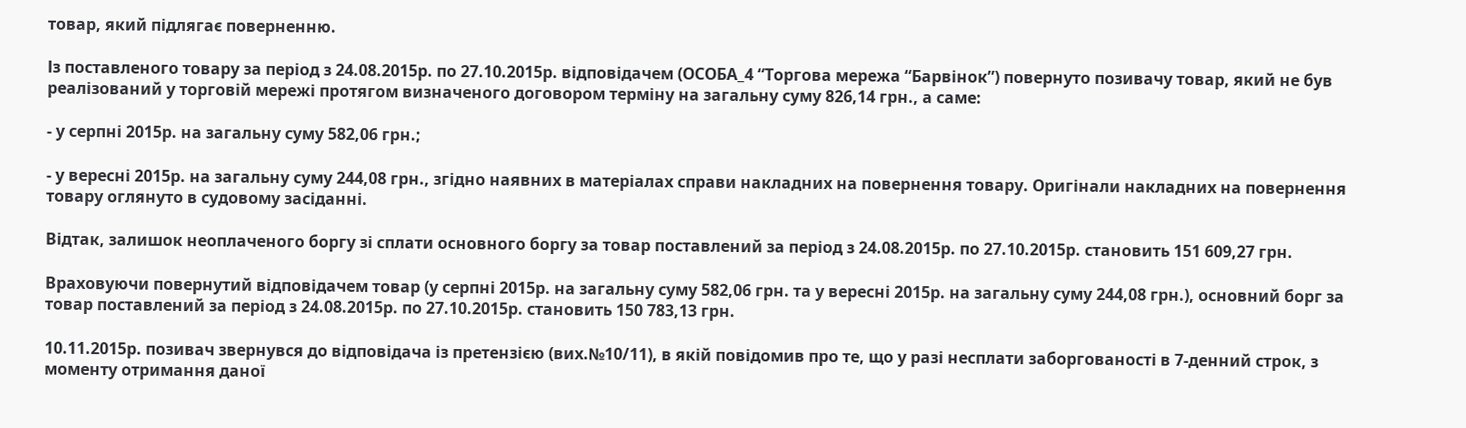товар, який підлягає поверненню.

Із поставленого товару за період з 24.08.2015р. по 27.10.2015р. відповідачем (ОСОБА_4 “Торгова мережа “Барвінок”) повернуто позивачу товар, який не був реалізований у торговій мережі протягом визначеного договором терміну на загальну суму 826,14 грн., а саме:

- у серпні 2015р. на загальну суму 582,06 грн.;

- у вересні 2015р. на загальну суму 244,08 грн., згідно наявних в матеріалах справи накладних на повернення товару. Оригінали накладних на повернення товару оглянуто в судовому засіданні.

Відтак, залишок неоплаченого боргу зі сплати основного боргу за товар поставлений за період з 24.08.2015р. по 27.10.2015р. становить 151 609,27 грн.

Враховуючи повернутий відповідачем товар (у серпні 2015р. на загальну суму 582,06 грн. та у вересні 2015р. на загальну суму 244,08 грн.), основний борг за товар поставлений за період з 24.08.2015р. по 27.10.2015р. становить 150 783,13 грн.

10.11.2015р. позивач звернувся до відповідача із претензією (вих.№10/11), в якій повідомив про те, що у разі несплати заборгованості в 7-денний строк, з моменту отримання даної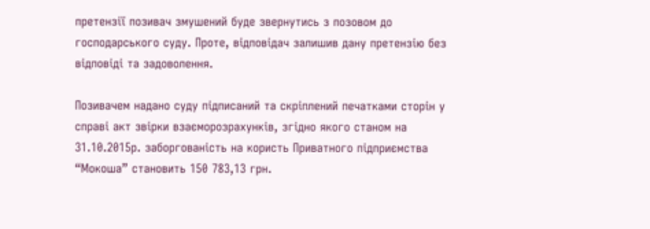претензії позивач змушений буде звернутись з позовом до господарського суду. Проте, відповідач залишив дану претензію без відповіді та задоволення.

Позивачем надано суду підписаний та скріплений печатками сторін у справі акт звірки взаєморозрахунків, згідно якого станом на 31.10.2015р. заборгованість на користь Приватного підприємства “Мокоша” становить 150 783,13 грн.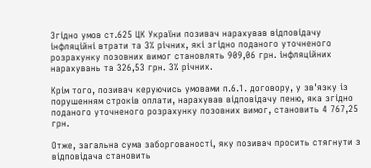Згідно умов ст.625 ЦК України позивач нарахував відповідачу інфляційні втрати та 3% річних, які згідно поданого уточненого розрахунку позовних вимог становлять 909,06 грн. інфляційних нарахувань та 326,53 грн. 3% річних.

Крім того, позивач керуючись умовами п.6.1. договору, у зв'язку із порушенням строків оплати, нарахував відповідачу пеню, яка згідно поданого уточненого розрахунку позовних вимог, становить 4 767,25 грн.

Отже, загальна сума заборгованості, яку позивач просить стягнути з відповідача становить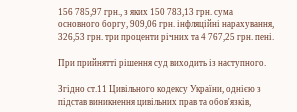156 785,97 грн., з яких 150 783,13 грн. сума основного боргу, 909,06 грн. інфляційні нарахування, 326,53 грн. три проценти річних та 4 767,25 грн. пені.

При прийнятті рішення суд виходить із наступного.

Згідно ст.11 Цивільного кодексу України, однією з підстав виникнення цивільних прав та обов'язків,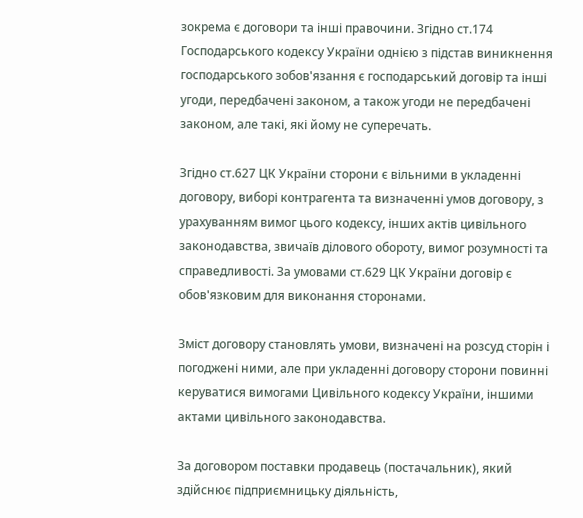зокрема є договори та інші правочини. Згідно ст.174 Господарського кодексу України однією з підстав виникнення господарського зобов'язання є господарський договір та інші угоди, передбачені законом, а також угоди не передбачені законом, але такі, які йому не суперечать.

Згідно ст.627 ЦК України сторони є вільними в укладенні договору, виборі контрагента та визначенні умов договору, з урахуванням вимог цього кодексу, інших актів цивільного законодавства, звичаїв ділового обороту, вимог розумності та справедливості. За умовами ст.629 ЦК України договір є обов'язковим для виконання сторонами.

Зміст договору становлять умови, визначені на розсуд сторін і погоджені ними, але при укладенні договору сторони повинні керуватися вимогами Цивільного кодексу України, іншими актами цивільного законодавства.

За договором поставки продавець (постачальник), який здійснює підприємницьку діяльність,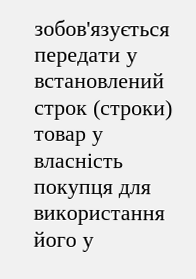зобов'язується передати у встановлений строк (строки) товар у власність покупця для використання його у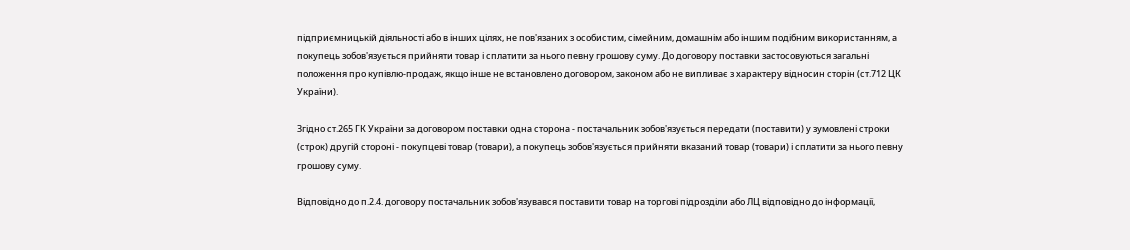підприємницькій діяльності або в інших цілях, не пов'язаних з особистим, сімейним, домашнім або іншим подібним використанням, а покупець зобов'язується прийняти товар і сплатити за нього певну грошову суму. До договору поставки застосовуються загальні положення про купівлю-продаж, якщо інше не встановлено договором, законом або не випливає з характеру відносин сторін (ст.712 ЦК України).

Згідно ст.265 ГК України за договором поставки одна сторона - постачальник зобов'язується передати (поставити) у зумовлені строки (строк) другій стороні - покупцеві товар (товари), а покупець зобов'язується прийняти вказаний товар (товари) і сплатити за нього певну грошову суму.

Відповідно до п.2.4. договору постачальник зобов'язувався поставити товар на торгові підрозділи або ЛЦ відповідно до інформації,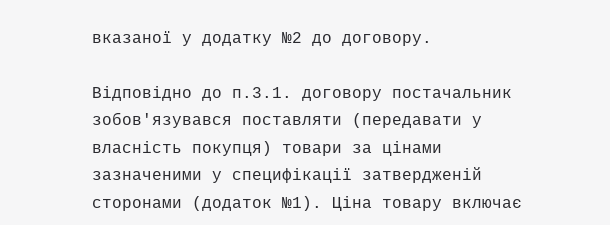вказаної у додатку №2 до договору.

Відповідно до п.3.1. договору постачальник зобов'язувався поставляти (передавати у власність покупця) товари за цінами зазначеними у специфікації затвердженій сторонами (додаток №1). Ціна товару включає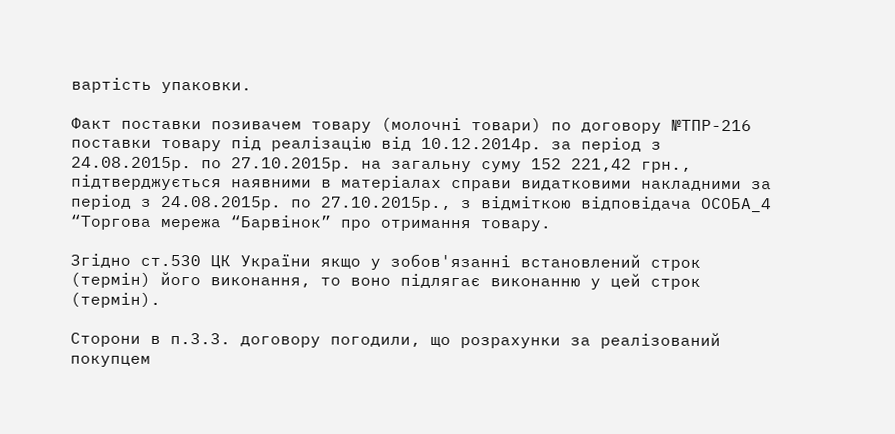вартість упаковки.

Факт поставки позивачем товару (молочні товари) по договору №ТПР-216 поставки товару під реалізацію від 10.12.2014р. за період з 24.08.2015р. по 27.10.2015р. на загальну суму 152 221,42 грн., підтверджується наявними в матеріалах справи видатковими накладними за період з 24.08.2015р. по 27.10.2015р., з відміткою відповідача ОСОБА_4 “Торгова мережа “Барвінок” про отримання товару.

Згідно ст.530 ЦК України якщо у зобов'язанні встановлений строк (термін) його виконання, то воно підлягає виконанню у цей строк (термін).

Сторони в п.3.3. договору погодили, що розрахунки за реалізований покупцем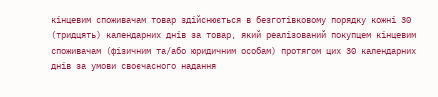кінцевим споживачам товар здійснюється в безготівковому порядку кожні 30 (тридцять) календарних днів за товар, який реалізований покупцем кінцевим споживачам (фізичним та/або юридичним особам) протягом цих 30 календарних днів за умови своєчасного надання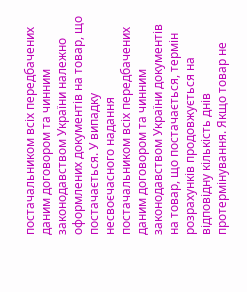постачальником всіх передбачених даним договором та чинним законодавством України належно оформлених документів на товар, що постачається. У випадку несвоєчасного надання постачальником всіх передбачених даним договором та чинним законодавством України документів на товар, що постачається, термін розрахунків продовжується на відповідну кількість днів протермінування. Якщо товар не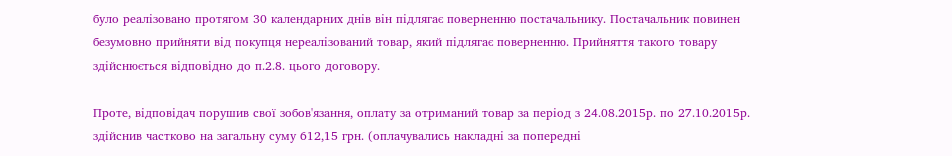було реалізовано протягом 30 календарних днів він підлягає поверненню постачальнику. Постачальник повинен безумовно прийняти від покупця нереалізований товар, який підлягає поверненню. Прийняття такого товару здійснюється відповідно до п.2.8. цього договору.

Проте, відповідач порушив свої зобов'язання, оплату за отриманий товар за період з 24.08.2015р. по 27.10.2015р. здійснив частково на загальну суму 612,15 грн. (оплачувались накладні за попередні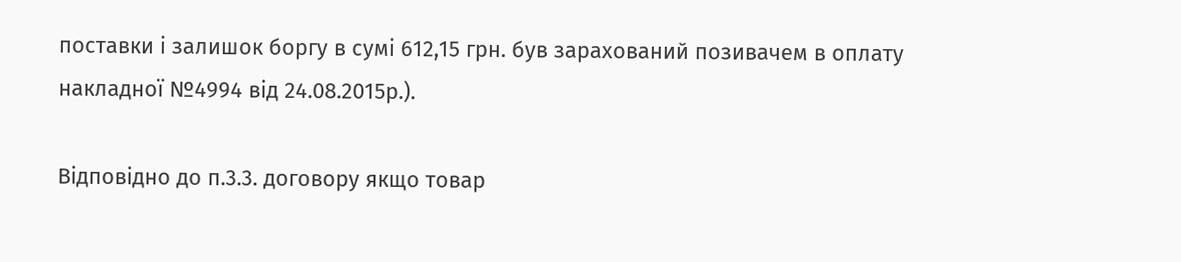поставки і залишок боргу в сумі 612,15 грн. був зарахований позивачем в оплату накладної №4994 від 24.08.2015р.).

Відповідно до п.3.3. договору якщо товар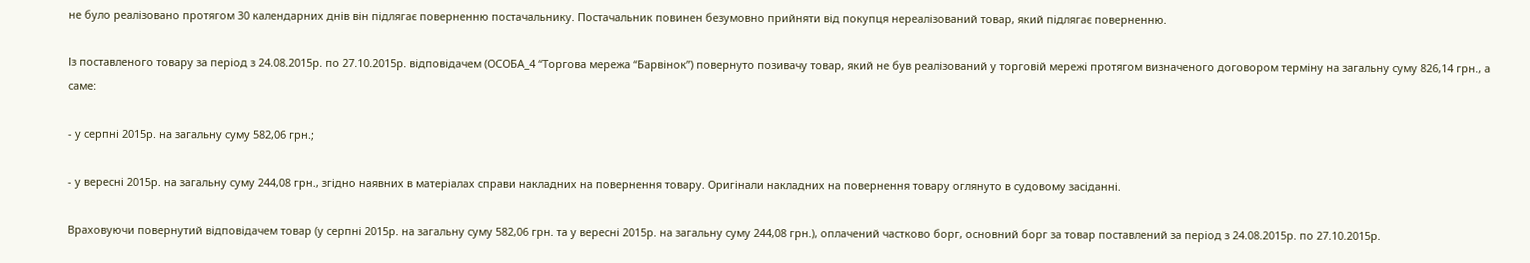не було реалізовано протягом 30 календарних днів він підлягає поверненню постачальнику. Постачальник повинен безумовно прийняти від покупця нереалізований товар, який підлягає поверненню.

Із поставленого товару за період з 24.08.2015р. по 27.10.2015р. відповідачем (ОСОБА_4 “Торгова мережа “Барвінок”) повернуто позивачу товар, який не був реалізований у торговій мережі протягом визначеного договором терміну на загальну суму 826,14 грн., а саме:

- у серпні 2015р. на загальну суму 582,06 грн.;

- у вересні 2015р. на загальну суму 244,08 грн., згідно наявних в матеріалах справи накладних на повернення товару. Оригінали накладних на повернення товару оглянуто в судовому засіданні.

Враховуючи повернутий відповідачем товар (у серпні 2015р. на загальну суму 582,06 грн. та у вересні 2015р. на загальну суму 244,08 грн.), оплачений частково борг, основний борг за товар поставлений за період з 24.08.2015р. по 27.10.2015р.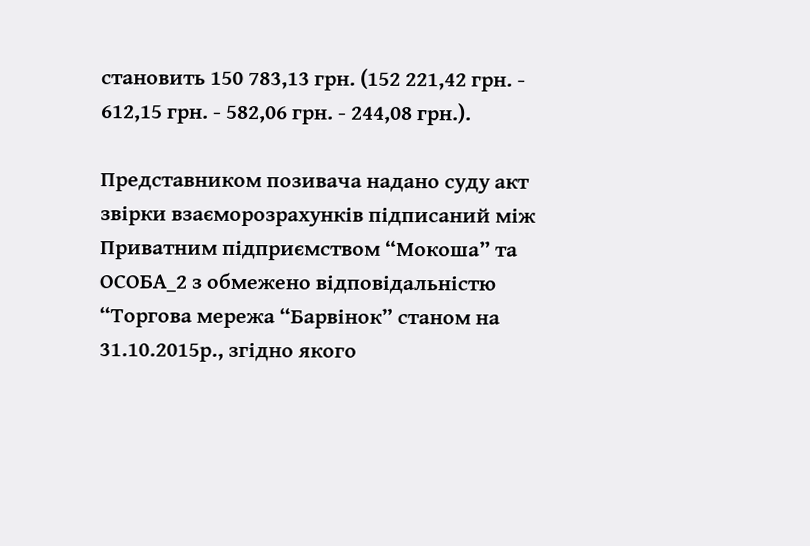становить 150 783,13 грн. (152 221,42 грн. - 612,15 грн. - 582,06 грн. - 244,08 грн.).

Представником позивача надано суду акт звірки взаєморозрахунків підписаний між Приватним підприємством “Мокоша” та ОСОБА_2 з обмежено відповідальністю “Торгова мережа “Барвінок” станом на 31.10.2015р., згідно якого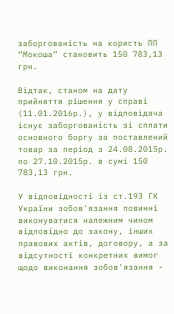заборгованість на користь ПП “Мокоша” становить 150 783,13 грн.

Відтак, станом на дату прийняття рішення у справі (11.01.2016р.), у відповідача існує заборгованість зі сплати основного боргу за поставлений товар за період з 24.08.2015р. по 27.10.2015р. в сумі 150 783,13 грн.

У відповідності із ст.193 ГК України зобов'язання повинні виконуватися належним чином відповідно до закону, інших правових актів, договору, а за відсутності конкретних вимог щодо виконання зобов'язання -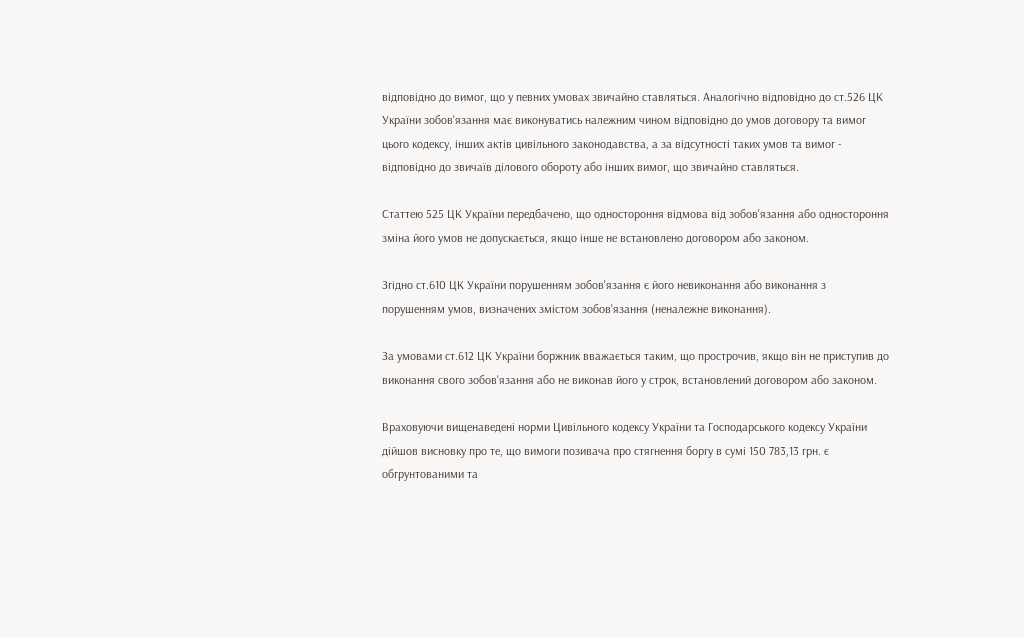відповідно до вимог, що у певних умовах звичайно ставляться. Аналогічно відповідно до ст.526 ЦК України зобов'язання має виконуватись належним чином відповідно до умов договору та вимог цього кодексу, інших актів цивільного законодавства, а за відсутності таких умов та вимог - відповідно до звичаїв ділового обороту або інших вимог, що звичайно ставляться.

Статтею 525 ЦК України передбачено, що одностороння відмова від зобов'язання або одностороння зміна його умов не допускається, якщо інше не встановлено договором або законом.

Згідно ст.610 ЦК України порушенням зобов'язання є його невиконання або виконання з порушенням умов, визначених змістом зобов'язання (неналежне виконання).

За умовами ст.612 ЦК України боржник вважається таким, що прострочив, якщо він не приступив до виконання свого зобов'язання або не виконав його у строк, встановлений договором або законом.

Враховуючи вищенаведені норми Цивільного кодексу України та Господарського кодексу України дійшов висновку про те, що вимоги позивача про стягнення боргу в сумі 150 783,13 грн. є обгрунтованими та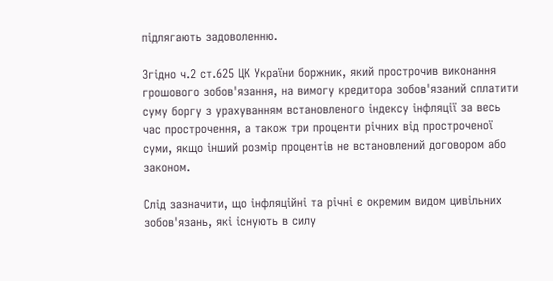підлягають задоволенню.

Згідно ч.2 ст.625 ЦК України боржник, який прострочив виконання грошового зобов'язання, на вимогу кредитора зобов'язаний сплатити суму боргу з урахуванням встановленого індексу інфляції за весь час прострочення, а також три проценти річних від простроченої суми, якщо інший розмір процентів не встановлений договором або законом.

Слід зазначити, що інфляційні та річні є окремим видом цивільних зобов'язань, які існують в силу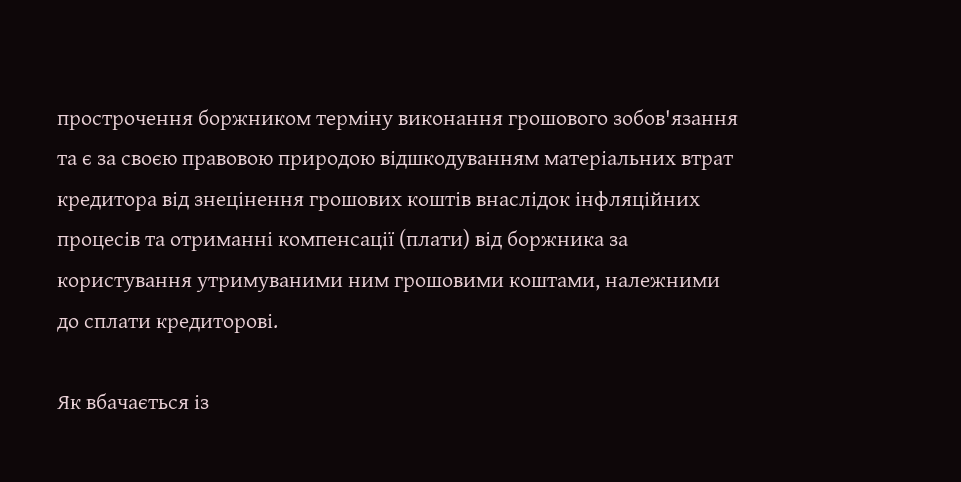прострочення боржником терміну виконання грошового зобов'язання та є за своєю правовою природою відшкодуванням матеріальних втрат кредитора від знецінення грошових коштів внаслідок інфляційних процесів та отриманні компенсації (плати) від боржника за користування утримуваними ним грошовими коштами, належними до сплати кредиторові.

Як вбачається із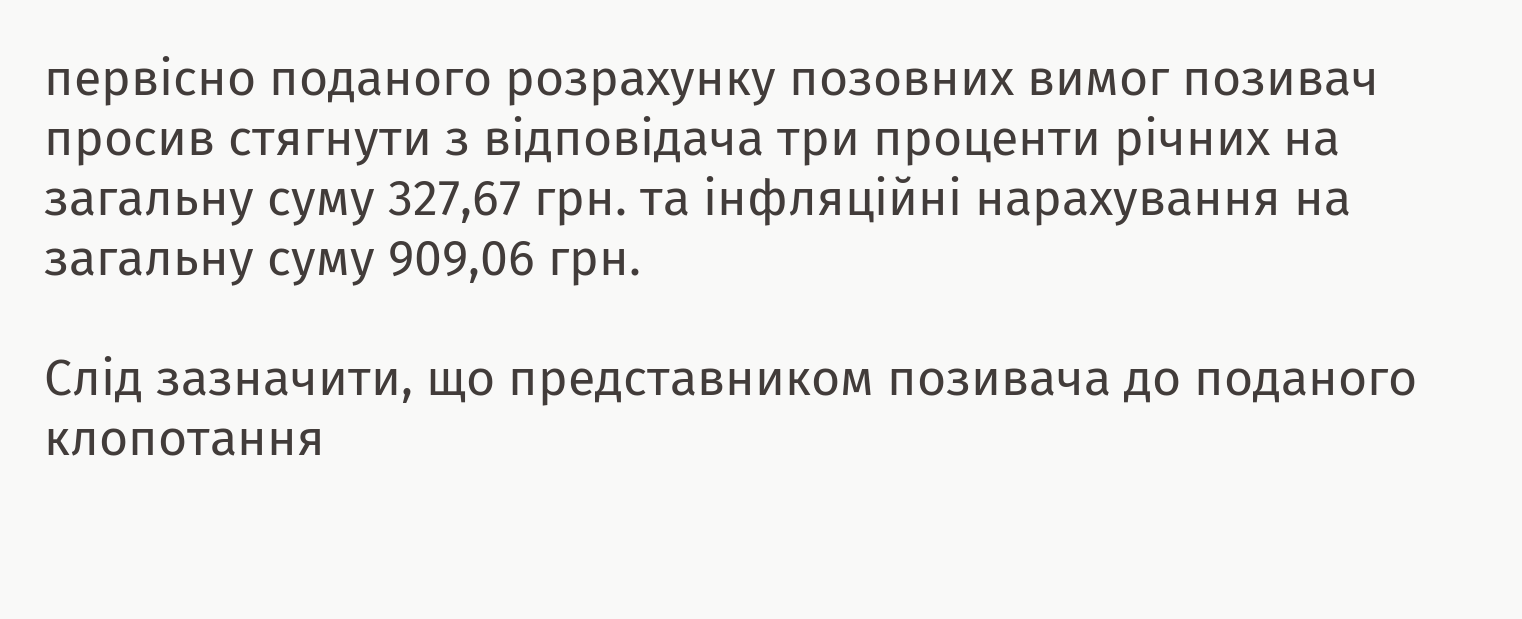первісно поданого розрахунку позовних вимог позивач просив стягнути з відповідача три проценти річних на загальну суму 327,67 грн. та інфляційні нарахування на загальну суму 909,06 грн.

Слід зазначити, що представником позивача до поданого клопотання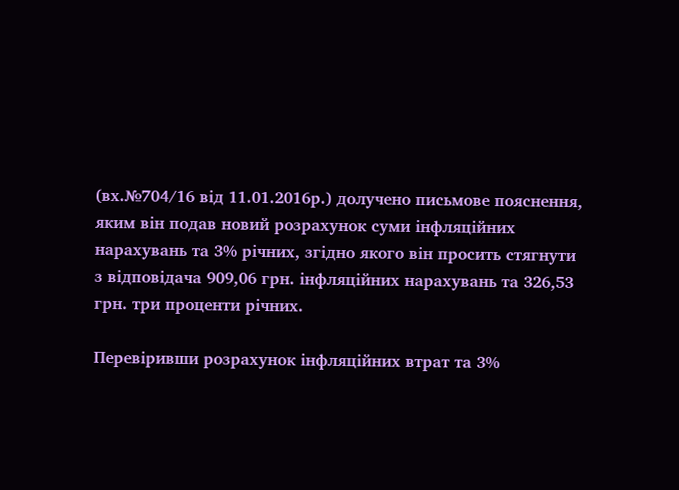(вх.№704/16 від 11.01.2016р.) долучено письмове пояснення, яким він подав новий розрахунок суми інфляційних нарахувань та 3% річних, згідно якого він просить стягнути з відповідача 909,06 грн. інфляційних нарахувань та 326,53 грн. три проценти річних.

Перевіривши розрахунок інфляційних втрат та 3%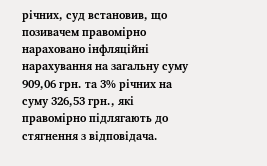річних, суд встановив, що позивачем правомірно нараховано інфляційні нарахування на загальну суму 909,06 грн. та 3% річних на суму 326,53 грн., які правомірно підлягають до стягнення з відповідача.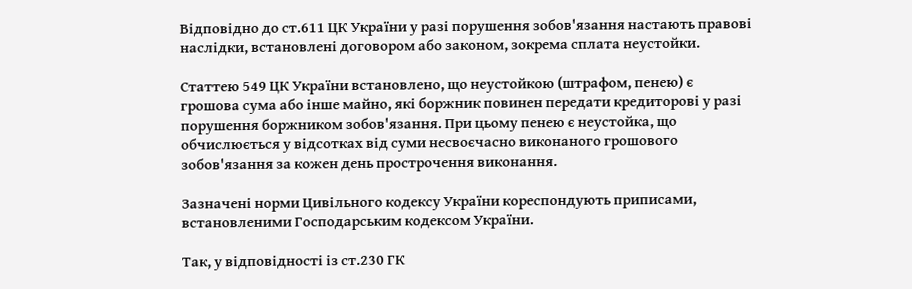Відповідно до ст.611 ЦК України у разі порушення зобов'язання настають правові наслідки, встановлені договором або законом, зокрема сплата неустойки.

Статтею 549 ЦК України встановлено, що неустойкою (штрафом, пенею) є грошова сума або інше майно, які боржник повинен передати кредиторові у разі порушення боржником зобов'язання. При цьому пенею є неустойка, що обчислюється у відсотках від суми несвоєчасно виконаного грошового зобов'язання за кожен день прострочення виконання.

Зазначені норми Цивільного кодексу України кореспондують приписами, встановленими Господарським кодексом України.

Так, у відповідності із ст.230 ГК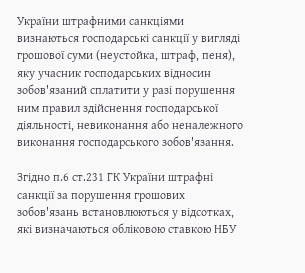України штрафними санкціями визнаються господарські санкції у вигляді грошової суми (неустойка, штраф, пеня), яку учасник господарських відносин зобов'язаний сплатити у разі порушення ним правил здійснення господарської діяльності, невиконання або неналежного виконання господарського зобов'язання.

Згідно п.6 ст.231 ГК України штрафні санкції за порушення грошових зобов'язань встановлюються у відсотках, які визначаються обліковою ставкою НБУ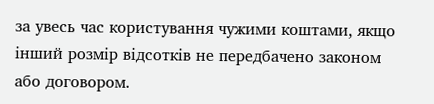за увесь час користування чужими коштами, якщо інший розмір відсотків не передбачено законом або договором.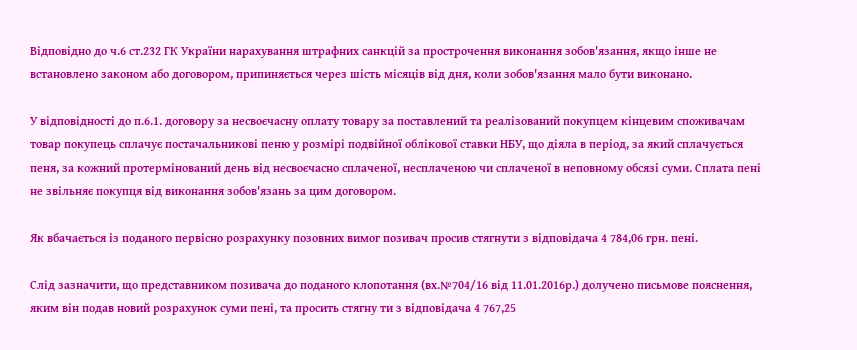Відповідно до ч.6 ст.232 ГК України нарахування штрафних санкцій за прострочення виконання зобов'язання, якщо інше не встановлено законом або договором, припиняється через шість місяців від дня, коли зобов'язання мало бути виконано.

У відповідності до п.6.1. договору за несвоєчасну оплату товару за поставлений та реалізований покупцем кінцевим споживачам товар покупець сплачує постачальникові пеню у розмірі подвійної облікової ставки НБУ, що діяла в період, за який сплачується пеня, за кожний протермінований день від несвоєчасно сплаченої, несплаченою чи сплаченої в неповному обсязі суми. Сплата пені не звільняє покупця від виконання зобов'язань за цим договором.

Як вбачається із поданого первісно розрахунку позовних вимог позивач просив стягнути з відповідача 4 784,06 грн. пені.

Слід зазначити, що представником позивача до поданого клопотання (вх.№704/16 від 11.01.2016р.) долучено письмове пояснення, яким він подав новий розрахунок суми пені, та просить стягну ти з відповідача 4 767,25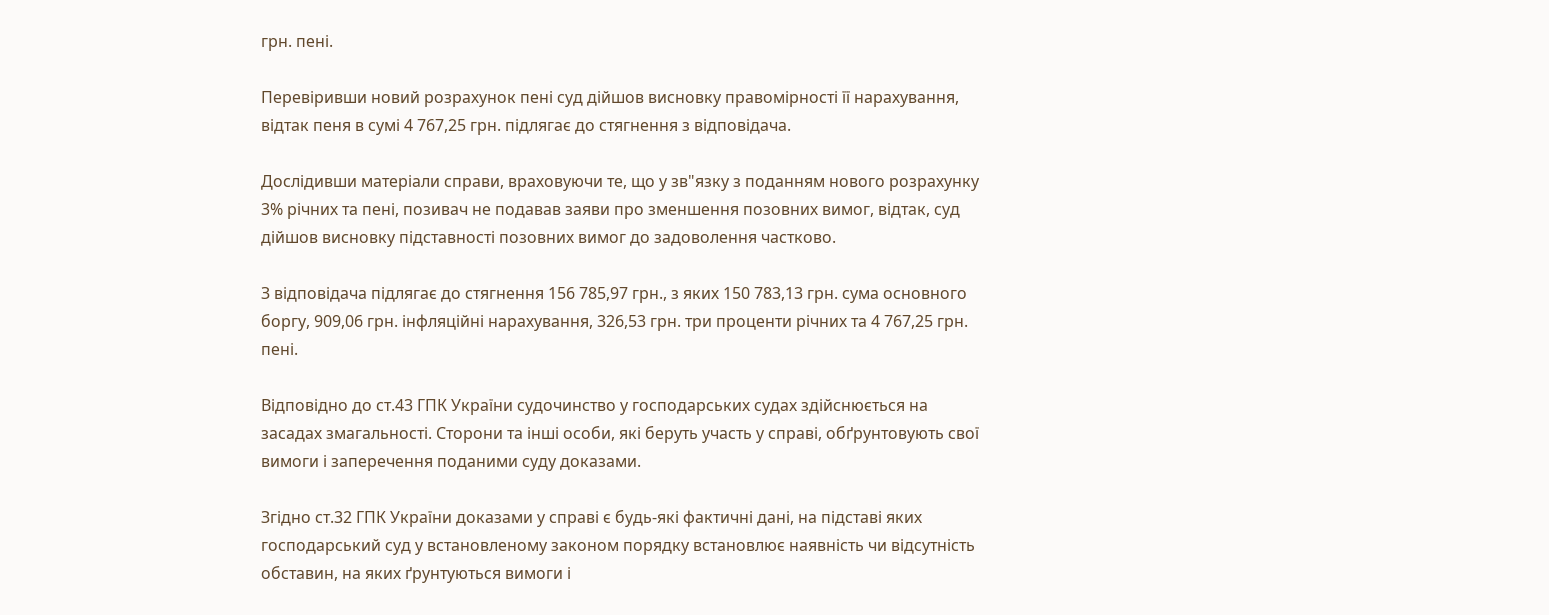грн. пені.

Перевіривши новий розрахунок пені суд дійшов висновку правомірності її нарахування, відтак пеня в сумі 4 767,25 грн. підлягає до стягнення з відповідача.

Дослідивши матеріали справи, враховуючи те, що у зв"язку з поданням нового розрахунку 3% річних та пені, позивач не подавав заяви про зменшення позовних вимог, відтак, суд дійшов висновку підставності позовних вимог до задоволення частково.

З відповідача підлягає до стягнення 156 785,97 грн., з яких 150 783,13 грн. сума основного боргу, 909,06 грн. інфляційні нарахування, 326,53 грн. три проценти річних та 4 767,25 грн. пені.

Відповідно до ст.43 ГПК України судочинство у господарських судах здійснюється на засадах змагальності. Сторони та інші особи, які беруть участь у справі, обґрунтовують свої вимоги і заперечення поданими суду доказами.

Згідно ст.32 ГПК України доказами у справі є будь-які фактичні дані, на підставі яких господарський суд у встановленому законом порядку встановлює наявність чи відсутність обставин, на яких ґрунтуються вимоги і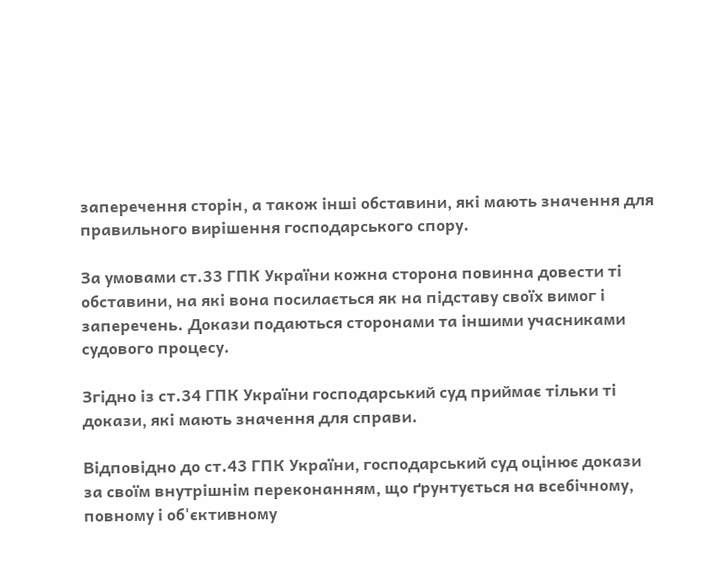заперечення сторін, а також інші обставини, які мають значення для правильного вирішення господарського спору.

За умовами ст.33 ГПК України кожна сторона повинна довести ті обставини, на які вона посилається як на підставу своїх вимог і заперечень. Докази подаються сторонами та іншими учасниками судового процесу.

Згідно із ст.34 ГПК України господарський суд приймає тільки ті докази, які мають значення для справи.

Відповідно до ст.43 ГПК України, господарський суд оцінює докази за своїм внутрішнім переконанням, що ґрунтується на всебічному, повному і об'єктивному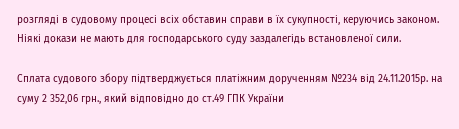розгляді в судовому процесі всіх обставин справи в їх сукупності, керуючись законом. Ніякі докази не мають для господарського суду заздалегідь встановленої сили.

Сплата судового збору підтверджується платіжним дорученням №234 від 24.11.2015р. на суму 2 352,06 грн., який відповідно до ст.49 ГПК України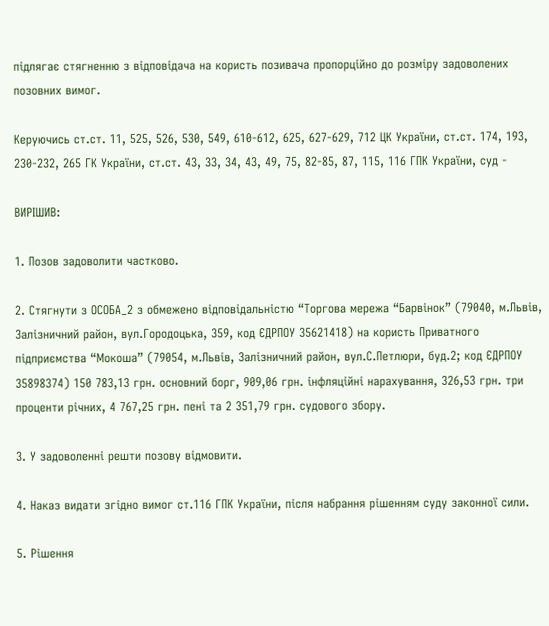підлягає стягненню з відповідача на користь позивача пропорційно до розміру задоволених позовних вимог.

Керуючись ст.ст. 11, 525, 526, 530, 549, 610-612, 625, 627-629, 712 ЦК України, ст.ст. 174, 193, 230-232, 265 ГК України, ст.ст. 43, 33, 34, 43, 49, 75, 82-85, 87, 115, 116 ГПК України, суд -

ВИРІШИВ:

1. Позов задоволити частково.

2. Стягнути з ОСОБА_2 з обмежено відповідальністю “Торгова мережа “Барвінок” (79040, м.Львів, Залізничний район, вул.Городоцька, 359, код ЄДРПОУ 35621418) на користь Приватного підприємства “Мокоша” (79054, м.Львів, Залізничний район, вул.С.Петлюри, буд.2; код ЄДРПОУ 35898374) 150 783,13 грн. основний борг, 909,06 грн. інфляційні нарахування, 326,53 грн. три проценти річних, 4 767,25 грн. пені та 2 351,79 грн. судового збору.

3. У задоволенні решти позову відмовити.

4. Наказ видати згідно вимог ст.116 ГПК України, після набрання рішенням суду законної сили.

5. Рішення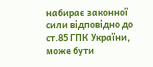набирає законної сили відповідно до ст.85 ГПК України, може бути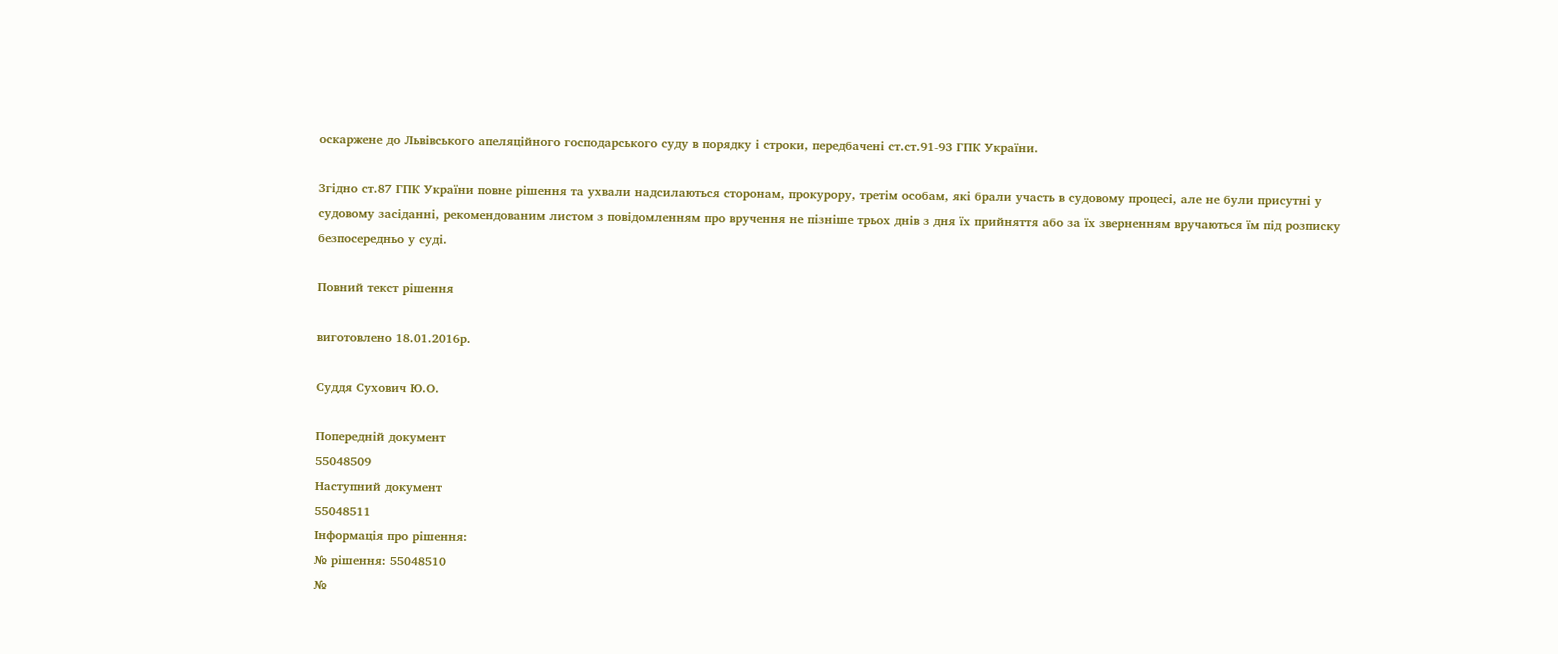оскаржене до Львівського апеляційного господарського суду в порядку і строки, передбачені ст.ст.91-93 ГПК України.

Згідно ст.87 ГПК України повне рішення та ухвали надсилаються сторонам, прокурору, третім особам, які брали участь в судовому процесі, але не були присутні у судовому засіданні, рекомендованим листом з повідомленням про вручення не пізніше трьох днів з дня їх прийняття або за їх зверненням вручаються їм під розписку безпосередньо у суді.

Повний текст рішення

виготовлено 18.01.2016р.

Суддя Сухович Ю.О.

Попередній документ
55048509
Наступний документ
55048511
Інформація про рішення:
№ рішення: 55048510
№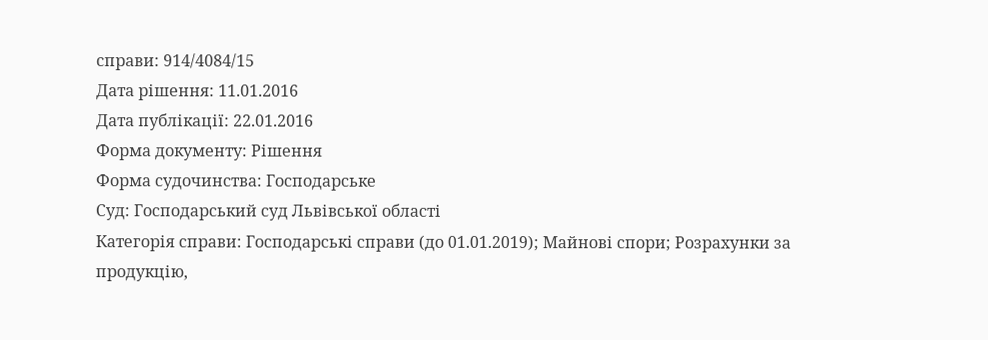справи: 914/4084/15
Дата рішення: 11.01.2016
Дата публікації: 22.01.2016
Форма документу: Рішення
Форма судочинства: Господарське
Суд: Господарський суд Львівської області
Категорія справи: Господарські справи (до 01.01.2019); Майнові спори; Розрахунки за продукцію,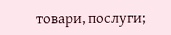товари, послуги;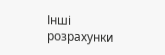Інші розрахунки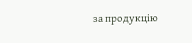за продукцію